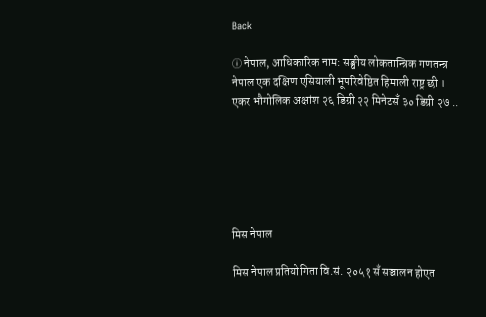Back

ⓘ नेपाल, आधिकारिक नाम: सङ्घीय लोकतान्त्रिक गणतन्त्र नेपाल एक दक्षिण एसियाली भूपरिवेष्ठित हिमाली राष्ट्र छी । एकर भौगोलिक अक्षांश २६ डिग्री २२ मिनेटसँ ३० डिग्री २७ ..






मिस नेपाल

मिस नेपाल प्रतियोगिता वि.सं. २०५१ सँ सञ्चालन होएत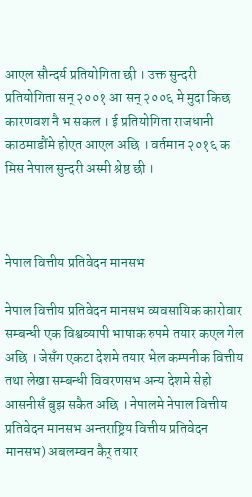आएल सौन्दर्य प्रतियोगिता छी । उक्त सुन्दरी प्रतियोगिता सन् २००१ आ सन् २००६ मे मुदा किछ कारणवश नै भ सकल । ई प्रतियोगिता राजधानी काठमाडौंमे होएत आएल अछि । वर्तमान २०१६ क मिस नेपाल सुन्दरी अस्मी श्रेष्ठ छी ।



नेपाल वित्तीय प्रतिवेदन मानसभ

नेपाल वित्तीय प्रतिवेदन मानसभ व्यवसायिक कारोवार सम्बन्धी एक विश्वव्यापी भाषाक रुपमे तयार कएल गेल अछि । जेसँग एकटा देशमे तयार भेल कम्पनीक वित्तीय तथा लेखा सम्बन्धी विवरणसभ अन्य देशमे सेहो आसनीसँ बुझ सकैत अछि । नेपालमे नेपाल वित्तीय प्रतिवेदन मानसभ अन्तराष्ट्रिय वित्तीय प्रतिवेदन मानसभ) अबलम्वन कैर् तयार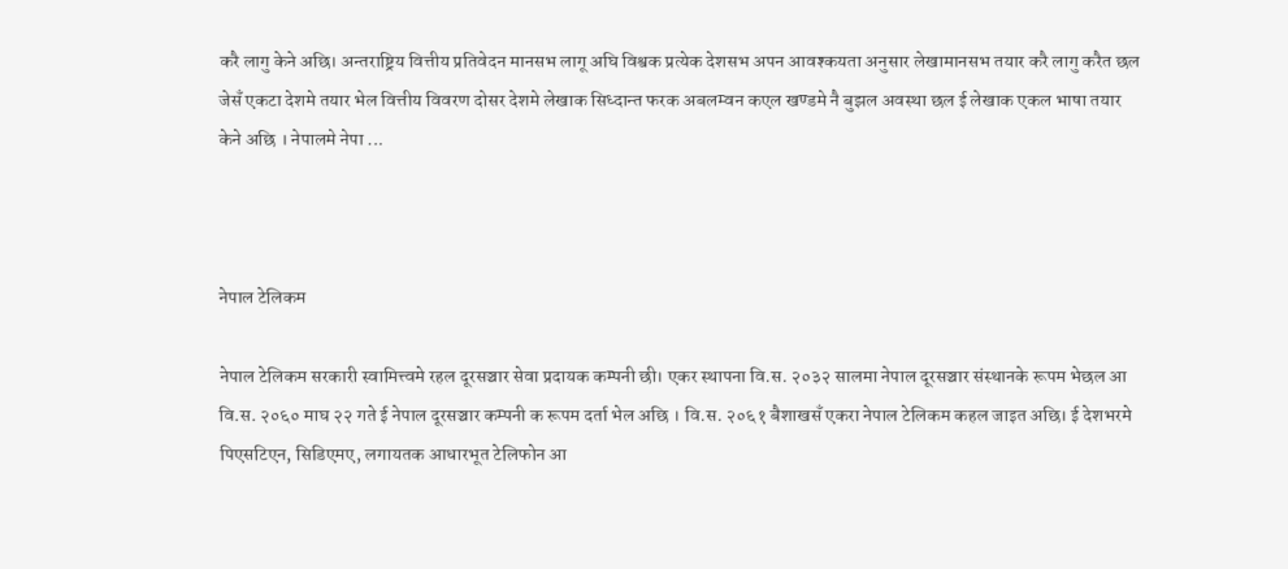करै लागु केने अछि। अन्तराष्ट्रिय वित्तीय प्रतिवेदन मानसभ लागू अघि विश्वक प्रत्येक देशसभ अपन आवश्कयता अनुसार लेखामानसभ तयार करै लागु करैत छल जेसँ एकटा देशमे तयार भेल वित्तीय विवरण दोसर देशमे लेखाक सिध्दान्त फरक अबलम्वन कएल खण्डमे नै बुझल अवस्था छल ई लेखाक एकल भाषा तयार केने अछि । नेपालमे नेपा ...



नेपाल टेलिकम

नेपाल टेलिकम सरकारी स्वामित्त्वमे रहल दूरसञ्चार सेवा प्रदायक कम्पनी छी। एकर स्थापना वि.स. २०३२ सालमा नेपाल दूरसञ्चार संस्थानके रूपम भेछल आ वि.स. २०६० माघ २२ गते ई नेपाल दूरसञ्चार कम्पनी क रूपम दर्ता भेल अछि । वि.स. २०६१ बैशाखसँ एकरा नेपाल टेलिकम कहल जाइत अछि। ई देशभरमे पिएसटिएन, सिडिएमए, लगायतक आधारभूत टेलिफोन आ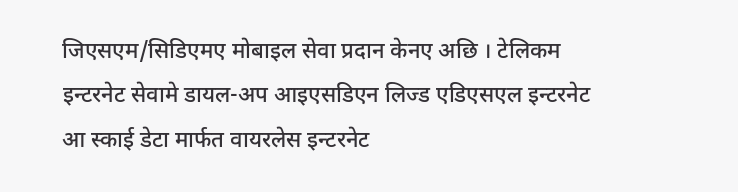जिएसएम/सिडिएमए मोबाइल सेवा प्रदान केनए अछि । टेलिकम इन्टरनेट सेवामे डायल-अप आइएसडिएन लिज्ड एडिएसएल इन्टरनेट आ स्काई डेटा मार्फत वायरलेस इन्टरनेट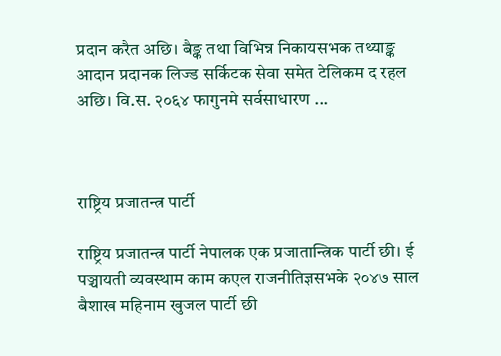प्रदान करैत अछि। बैङ्क तथा विभिन्न निकायसभक तथ्याङ्क आदान प्रदानक लिज्ड सर्किटक सेवा समेत टेलिकम द रहल अछि। वि.स. २०६४ फागुनमे सर्वसाधारण ...



राष्ट्रिय प्रजातन्त्र पार्टी

राष्ट्रिय प्रजातन्त्र पार्टी नेपालक एक प्रजातान्त्रिक पार्टी छी। ई पञ्चायती व्यवस्थाम काम कएल राजनीतिज्ञसभके २०४७ साल बैशाख महिनाम खुजल पार्टी छी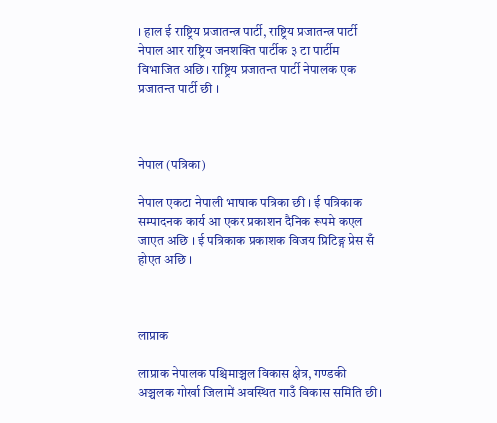। हाल ई राष्ट्रिय प्रजातन्त्र पार्टी, राष्ट्रिय प्रजातन्त्र पार्टी नेपाल आर राष्ट्रिय जनशक्ति पार्टीक ३ टा पार्टीम विभाजित अछि। राष्ट्रिय प्रजातन्त पार्टी नेपालक एक प्रजातन्त पार्टी छी ।



नेपाल (पत्रिका)

नेपाल एकटा नेपाली भाषाक पत्रिका छी । ई पत्रिकाक सम्पादनक कार्य आ एकर प्रकाशन दैनिक रूपमे कएल जाएत अछि । ई पत्रिकाक प्रकाशक विजय प्रिटिङ्ग प्रेस सँ होएत अछि ।



लाप्राक

लाप्राक नेपालक पश्चिमाञ्चल विकास क्षेत्र, गण्डकी अञ्चलक गोर्खा जिलामें अवस्थित गाउँ विकास समिति छी।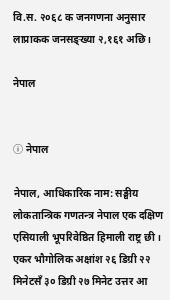वि.स. २०६८ क जनगणना अनुसार लाप्राकक जनसङ्ख्या २,१६१ अछि।

नेपाल


ⓘ नेपाल

नेपाल, आधिकारिक नाम: सङ्घीय लोकतान्त्रिक गणतन्त्र नेपाल एक दक्षिण एसियाली भूपरिवेष्ठित हिमाली राष्ट्र छी । एकर भौगोलिक अक्षांश २६ डिग्री २२ मिनेटसँ ३० डिग्री २७ मिनेट उत्तर आ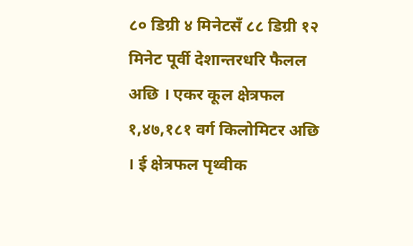८० डिग्री ४ मिनेटसँ ८८ डिग्री १२ मिनेट पूर्वी देशान्तरधरि फैलल अछि । एकर कूल क्षेत्रफल १,४७,१८१ वर्ग किलोमिटर अछि । ई क्षेत्रफल पृथ्वीक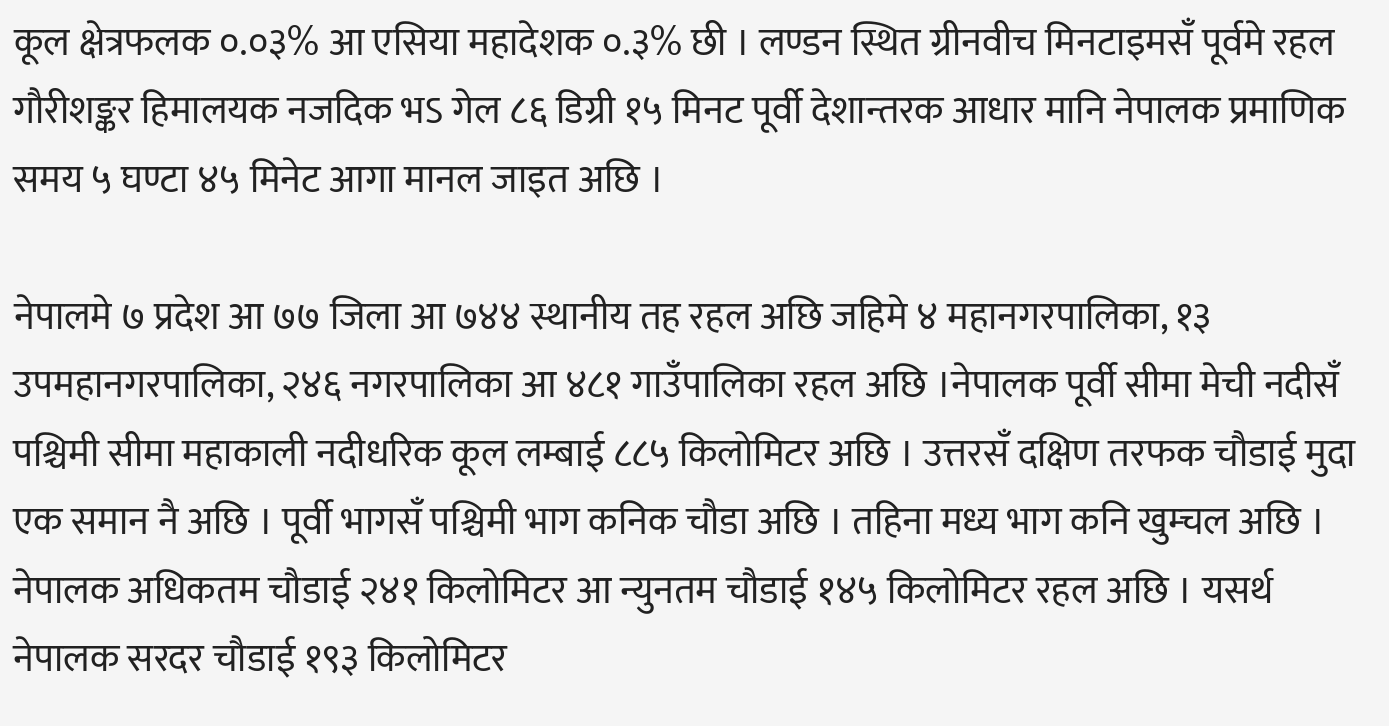कूल क्षेत्रफलक ०.०३% आ एसिया महादेशक ०.३% छी । लण्डन स्थित ग्रीनवीच मिनटाइमसँ पूर्वमे रहल गौरीशङ्कर हिमालयक नजदिक भऽ गेल ८६ डिग्री १५ मिनट पूर्वी देशान्तरक आधार मानि नेपालक प्रमाणिक समय ५ घण्टा ४५ मिनेट आगा मानल जाइत अछि ।

नेपालमे ७ प्रदेश आ ७७ जिला आ ७४४ स्थानीय तह रहल अछि जहिमे ४ महानगरपालिका, १३ उपमहानगरपालिका, २४६ नगरपालिका आ ४८१ गाउँपालिका रहल अछि ।नेपालक पूर्वी सीमा मेची नदीसँ पश्चिमी सीमा महाकाली नदीधरिक कूल लम्बाई ८८५ किलोमिटर अछि । उत्तरसँ दक्षिण तरफक चौडाई मुदा एक समान नै अछि । पूर्वी भागसँ पश्चिमी भाग कनिक चौडा अछि । तहिना मध्य भाग कनि खुम्चल अछि । नेपालक अधिकतम चौडाई २४१ किलोमिटर आ न्युनतम चौडाई १४५ किलोमिटर रहल अछि । यसर्थ नेपालक सरदर चौडाई १९३ किलोमिटर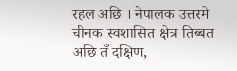रहल अछि । नेपालक उत्तरमे चीनक स्वशासित क्षेत्र तिब्बत अछि तँ दक्षिण,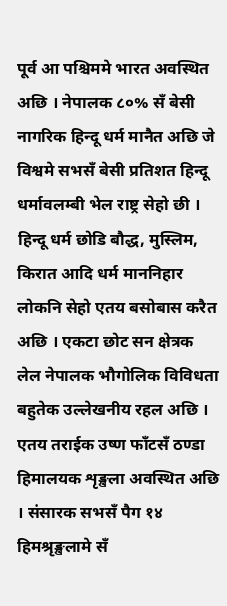पूर्व आ पश्चिममे भारत अवस्थित अछि । नेपालक ८०% सँ बेसी नागरिक हिन्दू धर्म मानैत अछि जे विश्वमे सभसँ बेसी प्रतिशत हिन्दू धर्मावलम्बी भेल राष्ट्र सेहो छी । हिन्दू धर्म छोडि बौद्ध, मुस्लिम, किरात आदि धर्म माननिहार लोकनि सेहो एतय बसोबास करैत अछि । एकटा छोट सन क्षेत्रक लेल नेपालक भौगोलिक विविधता बहुतेक उल्लेखनीय रहल अछि । एतय तराईक उष्ण फाँटसँ ठण्डा हिमालयक शृङ्खला अवस्थित अछि । संसारक सभसँ पैग १४ हिमश्रृङ्खलामे सँ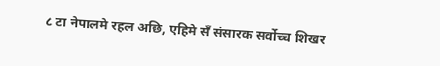८ टा नेपालमे रहल अछि, एहिमे सँ संसारक सर्वोच्च शिखर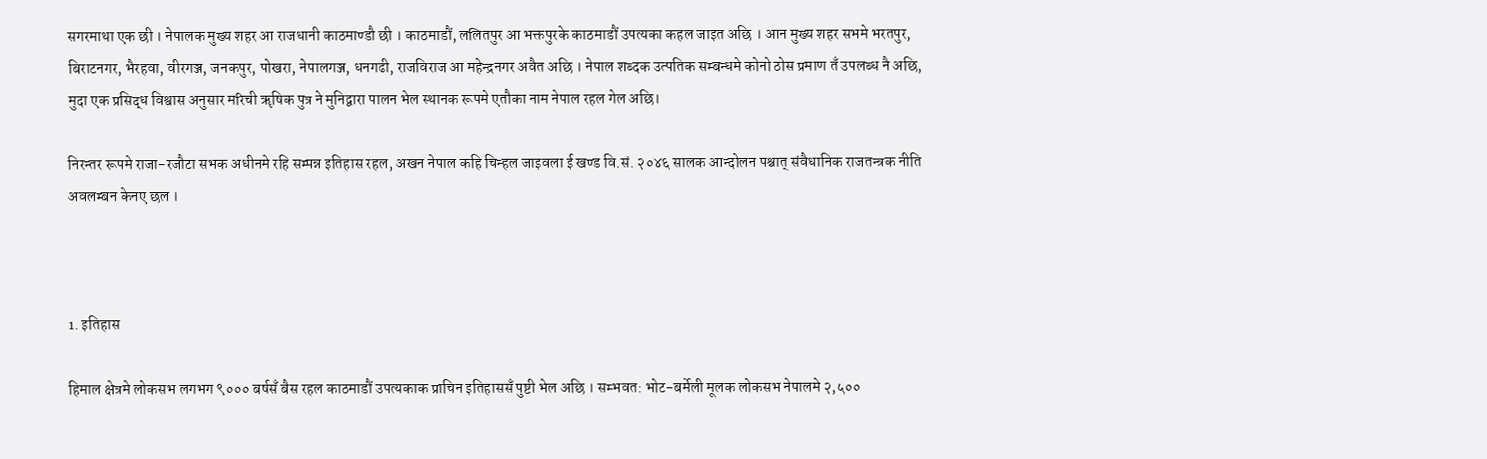सगरमाथा एक छी । नेपालक मुख्य शहर आ राजधानी काठमाण्डौ छी । काठमाडौं, ललितपुर आ भक्तपुरके काठमाडौं उपत्यका कहल जाइत अछि । आन मुख्य शहर सभमे भरतपुर, बिराटनगर, भैरहवा, वीरगञ्ज, जनकपुर, पोखरा, नेपालगञ्ज, धनगढी, राजविराज आ महेन्द्रनगर अवैत अछि । नेपाल शब्दक उत्पतिक सम्बन्धमे कोनो ठोस प्रमाण तँ उपलब्ध नै अछि, मुदा एक प्रसिद्ध विश्वास अनुसार मरिची ॠषिक पुत्र ने मुनिद्वारा पालन भेल स्थानक रूपमे एतौका नाम नेपाल रहल गेल अछि।

निरन्तर रूपमे राजा-रजौटा सभक अधीनमे रहि सम्पन्न इतिहास रहल, अखन नेपाल कहि चिन्हल जाइवला ई खण्ड वि.सं. २०४६ सालक आन्दोलन पश्चात् संवैधानिक राजतन्त्रक नीति अवलम्बन केनए छल ।



1. इतिहास

हिमाल क्षेत्रमे लोकसभ लगभग ९००० बर्षसँ बैस रहल काठमाडौं उपत्यकाक प्राचिन इतिहाससँ पुष्टी भेल अछि । सम्भवत: भोट-बर्मेली मूलक लोकसभ नेपालमे २,५००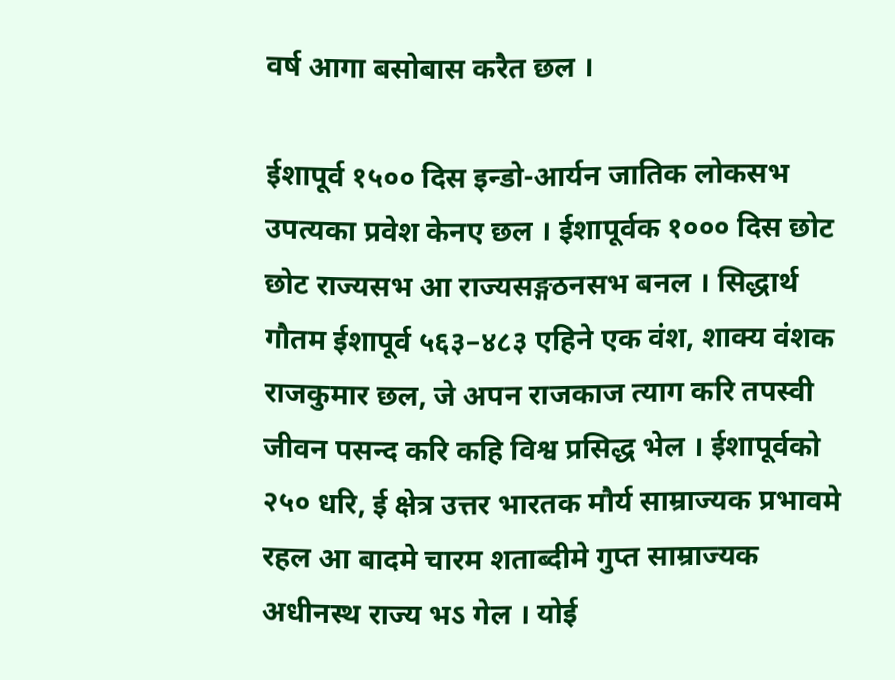वर्ष आगा बसोबास करैत छल ।

ईशापूर्व १५०० दिस इन्डो-आर्यन जातिक लोकसभ उपत्यका प्रवेश केनए छल । ईशापूर्वक १००० दिस छोट छोट राज्यसभ आ राज्यसङ्गठनसभ बनल । सिद्धार्थ गौतम ईशापूर्व ५६३–४८३ एहिने एक वंश, शाक्य वंशक राजकुमार छल, जे अपन राजकाज त्याग करि तपस्वी जीवन पसन्द करि कहि विश्व प्रसिद्ध भेल । ईशापूर्वको २५० धरि, ई क्षेत्र उत्तर भारतक मौर्य साम्राज्यक प्रभावमे रहल आ बादमे चारम शताब्दीमे गुप्त साम्राज्यक अधीनस्थ राज्य भऽ गेल । योई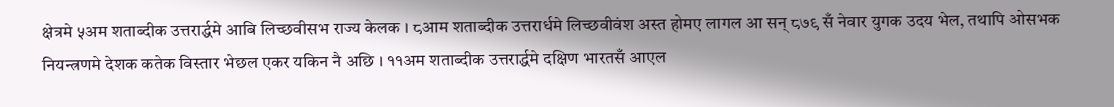क्षेत्रमे ५अम शताब्दीक उत्तरार्द्धमे आबि लिच्छवीसभ राज्य केलक । ८आम शताब्दीक उत्तरार्धमे लिच्छवीवंश अस्त होमए लागल आ सन् ८७९ सँ नेवार युगक उदय भेल, तथापि ओसभक नियन्त्रणमे देशक कतेक विस्तार भेछल एकर यकिन नै अछि । ११अम शताब्दीक उत्तरार्द्धमे दक्षिण भारतसँ आएल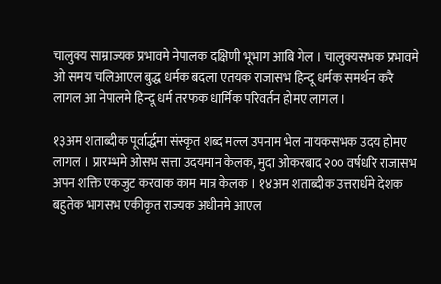चालुक्य साम्राज्यक प्रभावमे नेपालक दक्षिणी भूभाग आबि गेल । चालुक्यसभक प्रभावमे ओ समय चलिआएल बुद्ध धर्मक बदला एतयक राजासभ हिन्दू धर्मक समर्थन करै लागल आ नेपालमे हिन्दू धर्म तरफक धार्मिक परिवर्तन होमए लागल ।

१३अम शताब्दीक पूर्वार्द्धमा संस्कृत शब्द मल्ल उपनाम भेल नायकसभक उदय होमए लागल । प्रारम्भमे ओसभ सत्ता उदयमान केलक, मुदा ओकरबाद २०० वर्षधरि राजासभ अपन शक्ति एकजुट करवाक काम मात्र केलक । १४अम शताब्दीक उत्तरार्धमे देशक बहुतेक भागसभ एकीकृत राज्यक अधीनमे आएल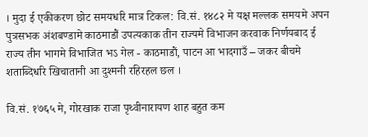। मुदा ई एकीकरण छोट समयधरि मात्र टिकल: वि.सं. १४८२ मे यक्ष मल्लक समयमे अपन पुत्रसभक अंशबण्डामे काठमाडौं उपत्यकाक तीन राज्यमे विभाजन करवाक निर्णयबाद ई राज्य तीन भागमे विभाजित भऽ गेल - काठमाडौं, पाटन आ भादगाउँ – जकर बीचमे शताब्दिधरि खिचातानी आ दुश्मनी रहिरहल छल ।

वि.सं. १७६५ मे, गोरखाक राजा पृथ्वीनारायण शाह बहुत कम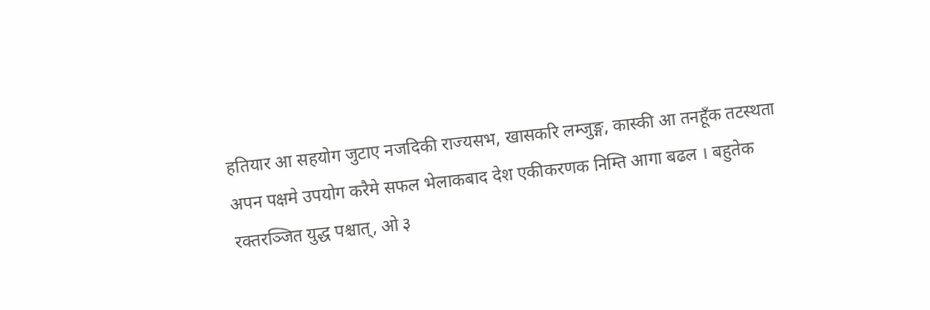हतियार आ सहयोग जुटाए नजदिकी राज्यसभ, खासकरि लम्जुङ्ग, कास्की आ तनहूँक तटस्थता अपन पक्षमे उपयोग करैमे सफल भेलाकबाद देश एकीकरणक निम्ति आगा बढल । बहुतेक रक्तरञ्जित युद्ध पश्चात्, ओ ३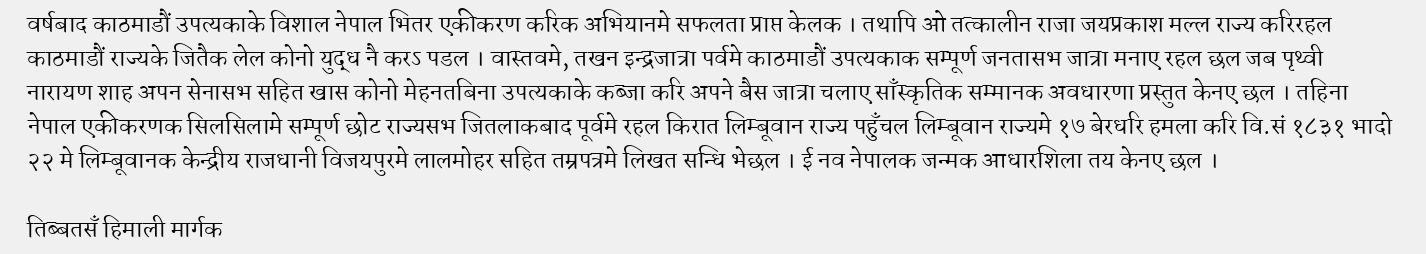वर्षबाद काठमाडौं उपत्यकाके विशाल नेपाल भितर एकीकरण करिक अभियानमे सफलता प्राप्त केलक । तथापि ओ तत्कालीन राजा जयप्रकाश मल्ल राज्य करिरहल काठमाडौं राज्यके जितैक लेल कोनो युद्ध नै करऽ पडल । वास्तवमे, तखन इन्द्रजात्रा पर्वमे काठमाडौं उपत्यकाक सम्पूर्ण जनतासभ जात्रा मनाए रहल छल जब पृथ्वी नारायण शाह अपन सेनासभ सहित खास कोनो मेहनतबिना उपत्यकाके कब्जा करि अपने बैस जात्रा चलाए साँस्कृतिक सम्मानक अवधारणा प्रस्तुत केनए छल । तहिना नेपाल एकीकरणक सिलसिलामे सम्पूर्ण छोट राज्यसभ जितलाकबाद पूर्वमे रहल किरात लिम्बूवान राज्य पहुँचल लिम्बूवान राज्यमे १७ बेरधरि हमला करि वि.स‌ं १८३१ भादो २२ मे लिम्बूवानक केन्द्रीय राजधानी विजयपुरमे लालमोहर सहित तम्रपत्रमे लिखत सन्धि भेछल । ई नव नेपालक जन्मक आधारशिला तय केनए छल ।

तिब्बतसँ हिमाली मार्गक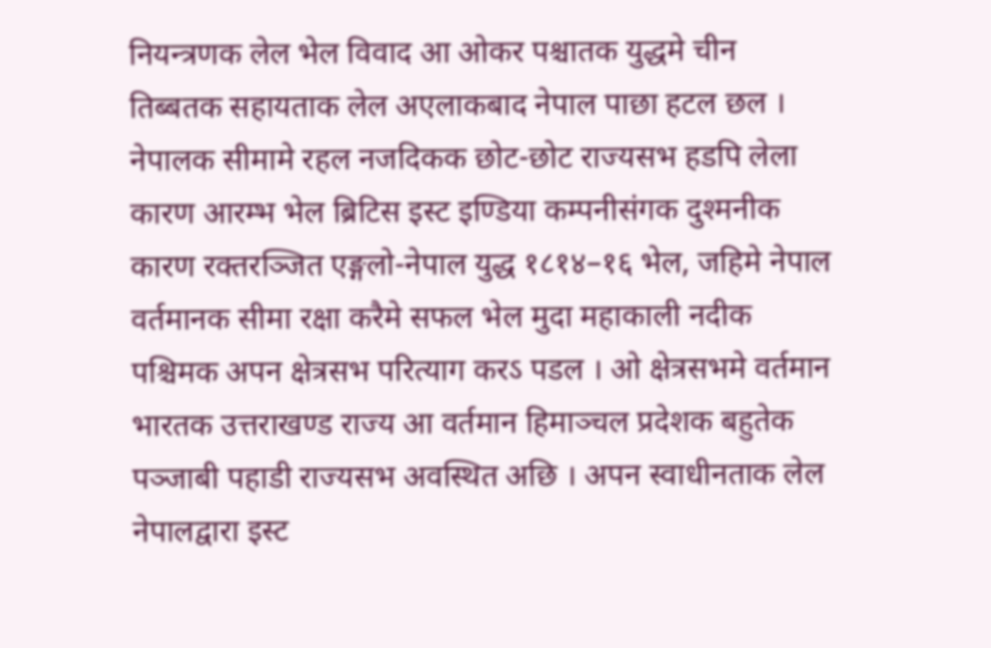नियन्त्रणक लेल भेल विवाद आ ओकर पश्चातक युद्धमे चीन तिब्बतक सहायताक लेल अएलाकबाद नेपाल पाछा हटल छल । नेपालक सीमामे रहल नजदिकक छोट-छोट राज्यसभ हडपि लेला कारण आरम्भ भेल ब्रिटिस इस्ट इण्डिया कम्पनीसंगक दुश्मनीक कारण रक्तरञ्जित एङ्गलो-नेपाल युद्ध १८१४–१६ भेल, जहिमे नेपाल वर्तमानक सीमा रक्षा करैमे सफल भेल मुदा महाकाली नदीक पश्चिमक अपन क्षेत्रसभ परित्याग करऽ पडल । ओ क्षेत्रसभमे वर्तमान भारतक उत्तराखण्ड राज्य आ वर्तमान हिमाञ्चल प्रदेशक बहुतेक पञ्जाबी पहाडी राज्यसभ अवस्थित अछि । अपन स्वाधीनताक लेल नेपालद्वारा इस्ट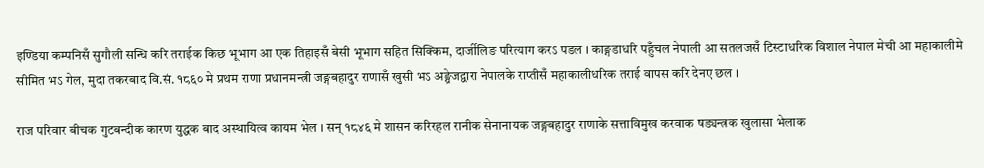इण्डिया कम्पनिसँ सुगौली सन्धि करि तराईक किछ भूभाग आ एक तिहाइसँ बेसी भूभाग सहित सिक्किम, दार्जीलिङ परित्याग करऽ पडल । काङ्गडाधरि पहुँचल नेपाली आ सतलजसँ टिस्टाधरिक विशाल नेपाल मेची आ महाकालीमे सीमित भऽ गेल, मुदा तकरबाद वि.सं. १८६० मे प्रथम राणा प्रधानमन्त्री जङ्गबहादुर राणासँ खुसी भऽ अङ्ग्रेजद्वारा नेपालके राप्तीसँ महाकालीधरिक तराई वापस करि देनए छल ।

राज परिवार बीचक गुटबन्दीक कारण युद्धक बाद अस्थायित्व कायम भेल । सन् १८४६ मे शासन करिरहल रानीक सेनानायक जङ्गबहादुर राणाके सत्ताविमुख करवाक षड्यन्त्रक खुलासा भेलाक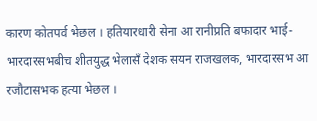कारण कोतपर्व भेछल । हतियारधारी सेना आ रानीप्रति बफादार भाई-भारदारसभबीच शीतयुद्ध भेलासँ देशक सयन राजखलक, भारदारसभ आ रजौटासभक हत्या भेछल ।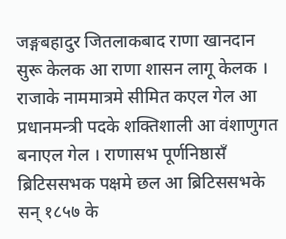जङ्गबहादुर जितलाकबाद राणा खानदान सुरू केलक आ राणा शासन लागू केलक । राजाके नाममात्रमे सीमित कएल गेल आ प्रधानमन्त्री पदके शक्तिशाली आ वंशाणुगत बनाएल गेल । राणासभ पूर्णनिष्ठासँ ब्रिटिससभक पक्षमे छल आ ब्रिटिससभके सन् १८५७ के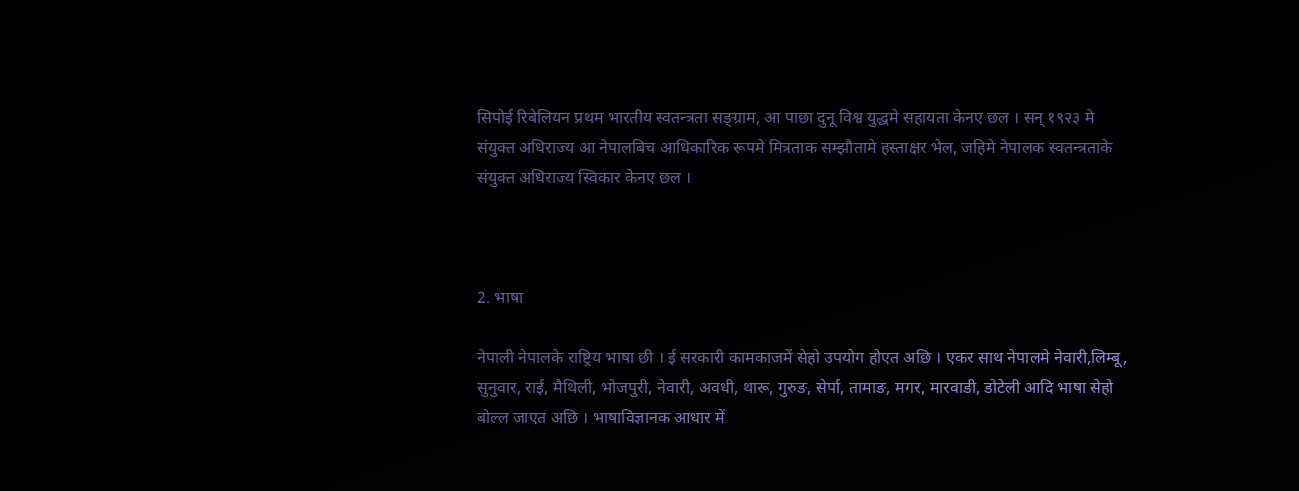सिपोई रिबेलियन प्रथम भारतीय स्वतन्त्रता सङ्ग्राम, आ पाछा दुनू विश्व युद्धमे सहायता केनए छल । सन् १९२३ मे संयुक्त अधिराज्य आ नेपालबिच आधिकारिक रूपमे मित्रताक सम्झौतामे हस्ताक्षर भेल, जहिमे नेपालक स्वतन्त्रताके संयुक्त अधिराज्य स्विकार केनए छल ।



2. भाषा

नेपाली नेपालके राष्ट्रिय भाषा छी । ई सरकारी कामकाजमें सेहो उपयोग होएत अछि । एकर साथ नेपालमे नेवारी,लिम्बू, सुनुवार, राई, मैथिली, भोजपुरी, नेवारी, अवधी, थारू, गुरुङ, सेर्पा, तामाङ, मगर, मारवाडी, डोटेली आदि भाषा सेहो बोल्ल जाएत अछि । भाषाविज्ञानक आधार में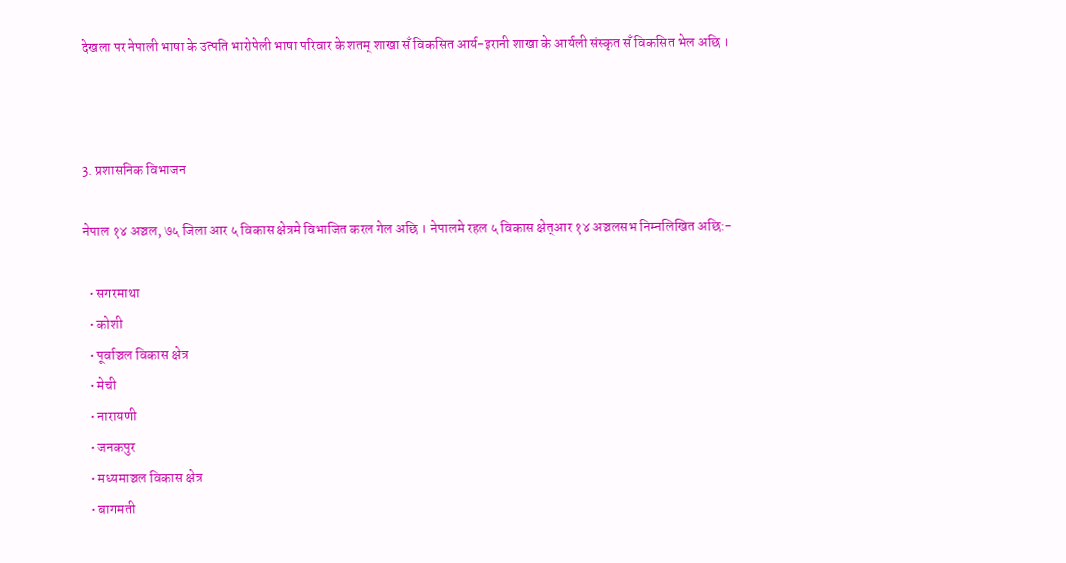देखला पर नेपाली भाषा के उत्पति भारोपेली भाषा परिवार के शतम् शाखा सँ विकसित आर्य-इरानी शाखा के आर्यली संस्कृत सँ विकसित भेल अछि ।



3. प्रशासनिक विभाजन

नेपाल १४ अञ्चल, ७५ जिला आर ५ विकास क्षेत्रमे विभाजित करल गेल अछि । नेपालमे रहल ५ विकास क्षेत्आर १४ अञ्चलसभ निम्नलिखित अछि:-

  • सगरमाथा
  • कोशी
  • पूर्वाञ्चल विकास क्षेत्र
  • मेची
  • नारायणी
  • जनकपुर
  • मध्यमाञ्चल विकास क्षेत्र
  • बागमती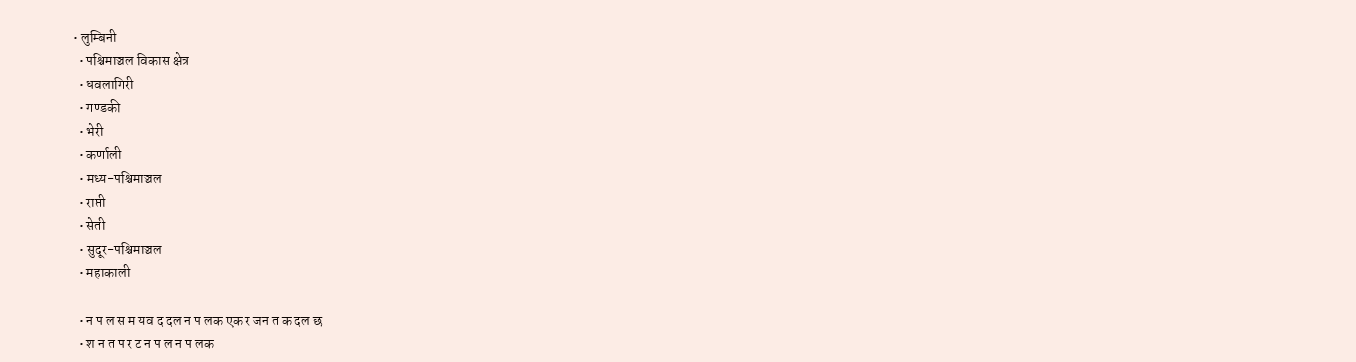• लुम्बिनी
  • पश्चिमाञ्चल विकास क्षेत्र
  • धवलागिरी
  • गण्डकी
  • भेरी
  • कर्णाली
  • मध्य-पश्चिमाञ्चल
  • राप्ती
  • सेती
  • सुदूर-पश्चिमाञ्चल
  • महाकाली

  • न प ल स म यव द दल न प लक एक र जन त क दल छ
  • श न त प र ट न प ल न प लक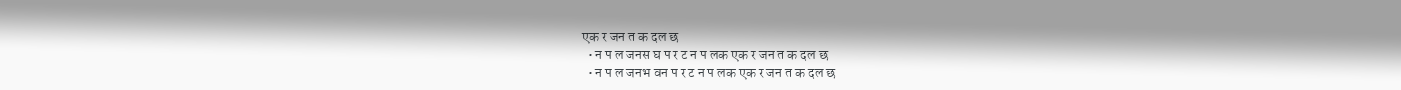एक र जन त क दल छ
  • न प ल जनस घ प र ट न प लक एक र जन त क दल छ
  • न प ल जनभ वन प र ट न प लक एक र जन त क दल छ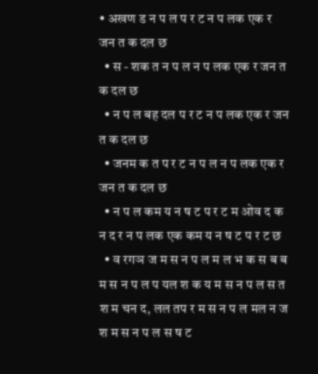• अखण ड न प ल प र ट न प लक एक र जन त क दल छ
  • स - शक त न प ल न प लक एक र जन त क दल छ
  • न प ल बह दल प र ट न प लक एक र जन त क दल छ
  • जनम क त प र ट न प ल न प लक एक र जन त क दल छ
  • न प ल कम य न ष ट प र ट म ओव द क न द र न प लक एक कम य न ष ट प र ट छ
  • व रगञ ज म स न प ल म ल भ क स ब ब म स न प ल प यल श क य म स न प ल स त श म चन द, लल तप र म स न प ल मल न ज श म स न प ल स ष ट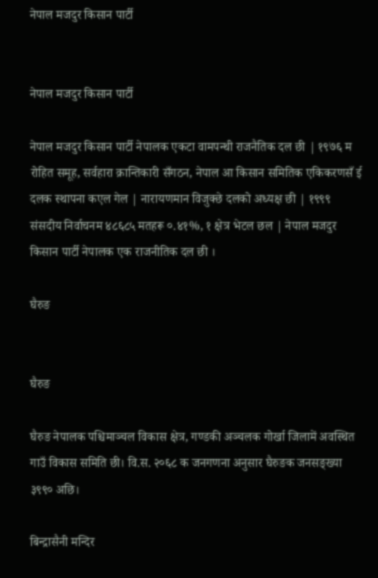नेपाल मजदुर किसान पार्टी


नेपाल मजदुर किसान पार्टी

नेपाल मजदुर किसान पार्टी नेपालक एकटा वामपन्थी राजनैतिक दल छी | १९७६ म रोहित समूह, सर्वहारा क्रान्तिकारी सँगठन, नेपाल आ किसान समितिक एकिकरणसँ ई दलक स्थापना कएल गेल | नारायणमान विजुक्छे दलको अध्यक्ष छी | १९९९ संसदीय निर्वाचनम ४८६८५ मतहरू ०.४१%, १ क्षेत्र भेटल छल | नेपाल मजदुर किसान पार्टी नेपालक एक राजनीतिक दल छी ।

घैरुङ


घैरुङ

घैरुङ नेपालक पश्चिमाञ्चल विकास क्षेत्र, गण्डकी अञ्चलक गोर्खा जिलामें अवस्थित गाउँ विकास समिति छी। वि.स. २०६८ क जनगणना अनुसार घैरुङक जनसङ्ख्या ३९९० अछि।

बिन्द्रासैनी मन्दिर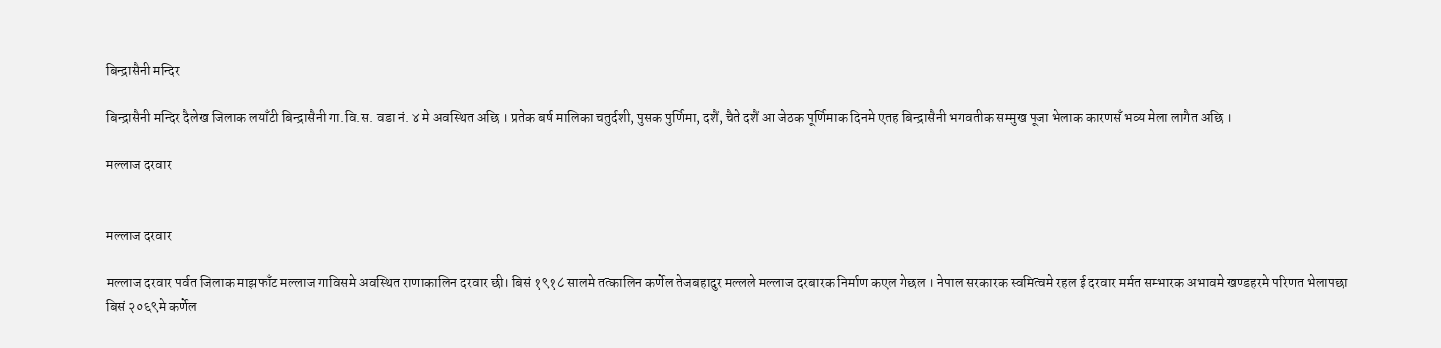बिन्द्रासैनी मन्दिर

बिन्द्रासैनी मन्दिर दैलेख जिलाक लयाँटी बिन्द्रासैनी गा.वि.स. वडा नं. ४ मे अवस्थित अछि । प्रतेक बर्ष मालिका चतुर्दशी, पुसक पुर्णिमा, दशैं, चैते दशैं आ जेठक पूर्णिमाक दिनमे एतह बिन्द्रासैनी भगवतीक सम्मुख पूजा भेलाक कारणसँ भव्य मेला लागैत अछि ।

मल्लाज दरवार


मल्लाज दरवार

मल्लाज दरवार पर्वत जिलाक माझफाँट मल्लाज गाविसमे अवस्थित राणाकालिन दरवार छी। बिसं १९१८ सालमे तत्कालिन कर्णेल तेजबहादुर मल्लले मल्लाज दरबारक निर्माण कएल गेछल । नेपाल सरकारक स्वमित्वमे रहल ई दरवार मर्मत सम्भारक अभावमे खण्डहरमे परिणत भेलापछा बिसं २०६९मे कर्णेल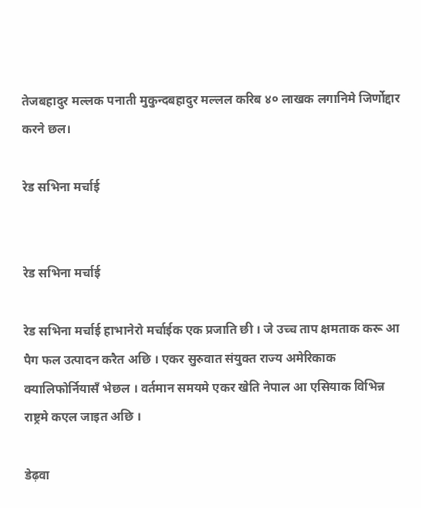तेजबहादुर मल्लक पनाती मुकुन्दबहादुर मल्लल करिब ४० लाखक लगानिमे जिर्णोद्दार करने छल।

रेड सभिना मर्चाई


रेड सभिना मर्चाई

रेड सभिना मर्चाई हाभानेरो मर्चाईक एक प्रजाति छी । जे उच्च ताप क्षमताक करू आ पैग फल उत्पादन करैत अछि । एकर सुरुवात संयुक्त राज्य अमेरिकाक क्यालिफोर्नियासँ भेछल । वर्तमान समयमे एकर खेति नेपाल आ एसियाक विभिन्न राष्ट्रमे कएल जाइत अछि ।

डेढ़वा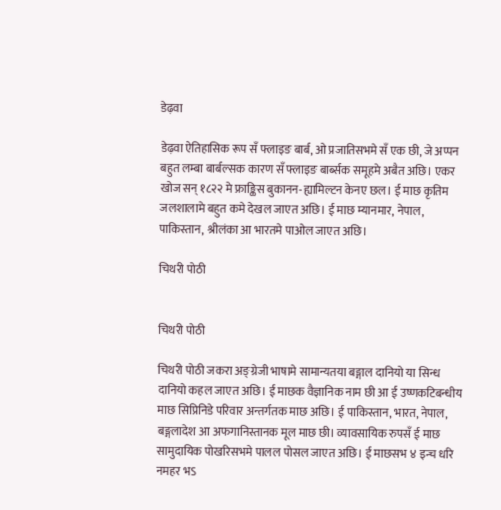डेढ़वा

डेढ़वा ऐतिहासिक रूप सँ फ्लाइङ बार्ब, ओ प्रजातिसभमे सँ एक छी, जे अप्पन बहुत लम्बा बार्बल्सक कारण सँ फ्लाइङ बार्ब्सक समूहमे अबैत अछि। एकर खोज सन् १८२२ मे फ्राङ्किस बुकानन-ह्यामिल्टन केनए छल। ई माछ कृतिम जलशालामे बहुत कमे देखल जाएत अछि। ई माछ म्यानमार, नेपाल, पाकिस्तान, श्रीलंका आ भारतमे पाओल जाएत अछि।

चिथरी पोठी


चिथरी पोठी

चिथरी पोठी जकरा अङ्ग्रेजी भाषामे सामान्यतया बङ्गाल दानियो या सिन्ध दानियो कहल जाएत अछि। ई माछक वैज्ञानिक नाम छी आ ई उष्णकटिबन्धीय माछ सिप्रिनिडे परिवार अन्तर्गतक माछ अछि। ई पाकिस्तान, भारत, नेपाल, बङ्गलादेश आ अफगानिस्तानक मूल माछ छी। व्यावसायिक रुपसँ ई माछ सामुदायिक पोखरिसभमे पालल पोसल जाएत अछि। ई माछसभ ४ इन्च धरि नमहर भऽ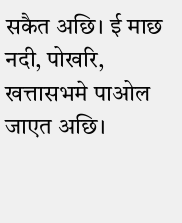सकैत अछि। ई माछ नदी, पोखरि, खत्तासभमे पाओल जाएत अछि।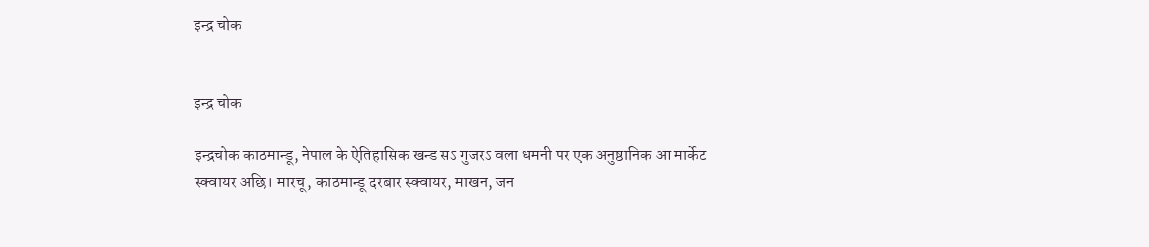इन्द्र चोक


इन्द्र चोक

इन्द्रचोक काठमान्डू, नेपाल के ऐतिहासिक खन्ड सऽ गुजरऽ वला धमनी पर एक अनुष्ठानिक आ मार्केट स्क्वायर अछि। मारचू, काठमान्डू दरबार स्क्वायर, माखन, जन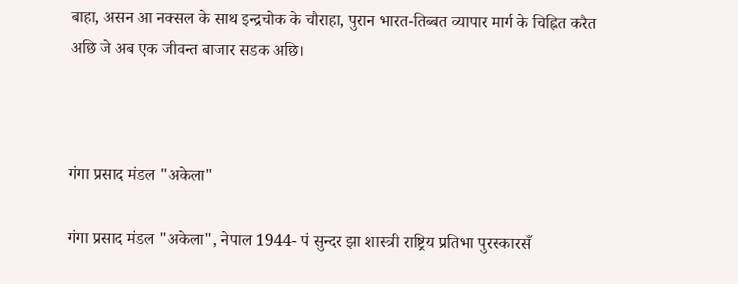बाहा, असन आ नक्सल के साथ इन्द्रचोक के चौराहा, पुरान भारत-तिब्बत व्यापार मार्ग के चिह्नित करैत अछि जे अब एक जीवन्त बाजार सडक अछि।



गंगा प्रसाद मंडल "अकेला"

गंगा प्रसाद मंडल "अकेला", नेपाल 1944- पं सुन्दर झा शास्त्री राष्ट्रिय प्रतिभा पुरस्कारसँ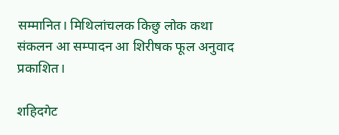सम्मानित। मिथिलांचलक किछु लोक कथा संकलन आ सम्पादन आ शिरीषक फूल अनुवाद प्रकाशित।

शहिदगेट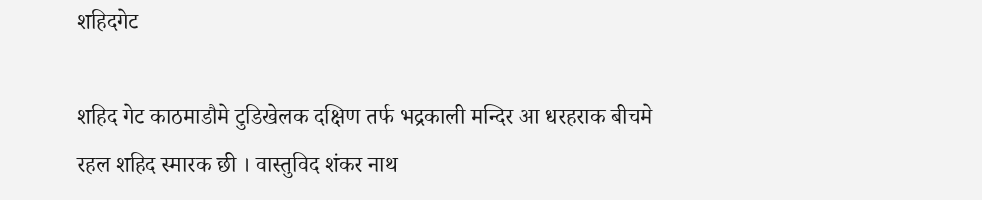शहिदगेट

शहिद गेट काठमाडौमे टुडिखेलक दक्षिण तर्फ भद्रकाली मन्दिर आ धरहराक बीचमे रहल शहिद स्मारक छी । वास्तुविद शंकर नाथ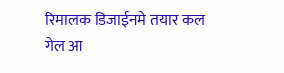रिमालक डिजाईनमे तयार कल गेल आ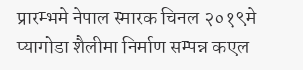प्रारम्भमे नेपाल स्मारक चिनल २०१९मे प्यागोडा शैलीमा निर्माण सम्पन्न कएल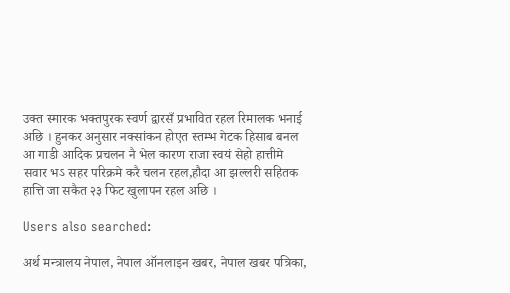उक्त स्मारक भक्तपुरक स्वर्ण द्वारसँ प्रभावित रहल रिमालक भनाई अछि । हुनकर अनुसार नक्सांकन होएत स्तम्भ गेटक हिसाब बनल आ गाडी आदिक प्रचलन नै भेल कारण राजा स्वयं सेहो हात्तीमे सवार भऽ सहर परिक्रमे करै चलन रहल,हौदा आ झल्लरी सहितक हात्ति जा सकैत २३ फिट खुलापन रहल अछि ।

Users also searched:

अर्थ मन्त्रालय नेपाल, नेपाल ऑनलाइन खबर, नेपाल खबर पत्रिका,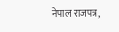नेपाल राजपत्र,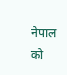नेपाल को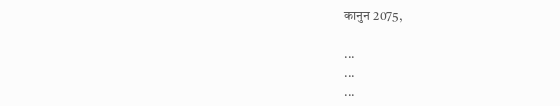कानुन 2075,

...
...
...